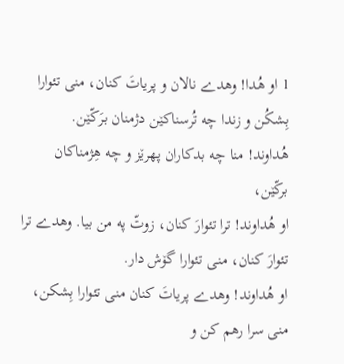1 او هُدا! وهدے نالان و پریاتَ کنان، منی تئوارا بِشکُن و زندا چه تُرسناکێن دژمنان برَکّێن.
هُداوند! منا چه بدکاران پهرێز و چه هِژمناکان برکّێن،
او هُداوند! ترا تئوارَ کنان، زوتّ په من بیا. وهدے ترا تئوارَ کنان، منی تئوارا گۆش دار.
او هُداوند! وهدے پریاتَ کنان منی تئوارا بِشکن، منی سرا رهم کن و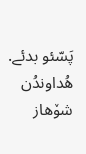پَسّئو بدئے.
هُداوندُن شۆهاز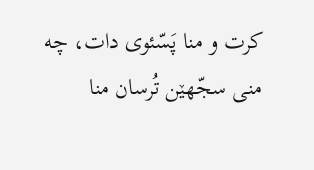کرت و منا پَسّئوی دات، چه منی سجّهێن تُرسان منا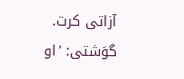آزاتی کرت.
گوَشتی: ’او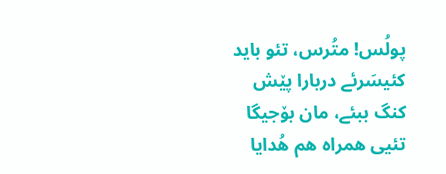پولُس! متُرس، تئو باید کئیسَرئے دربارا پێش کنگ ببئے، مان بۆجیگا تئیی همراه هم هُدایا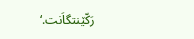رَکّێنتگاَنت.‘